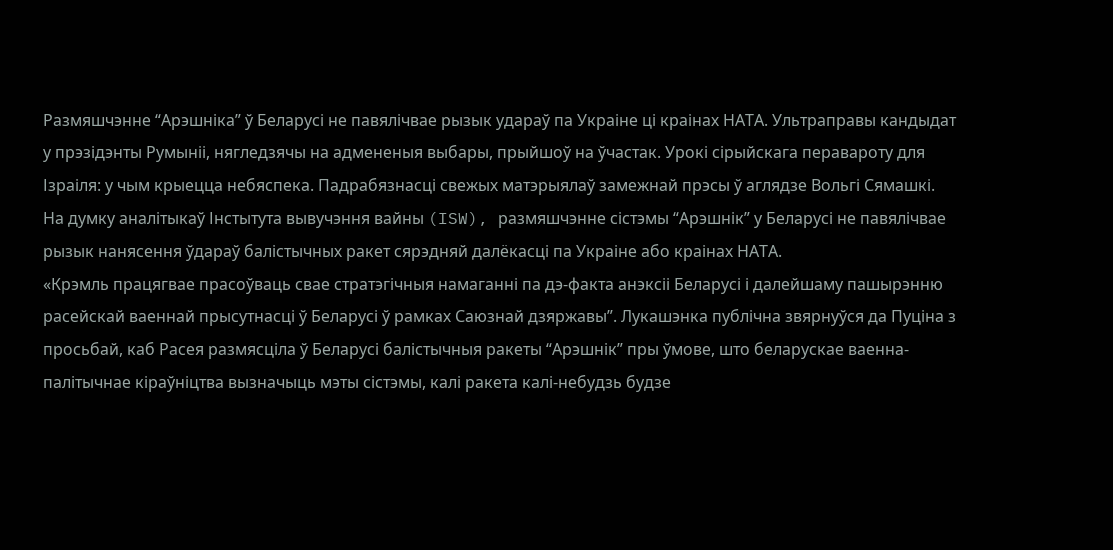Размяшчэнне “Арэшніка” ў Беларусі не павялічвае рызык удараў па Украіне ці краінах НАТА. Ультраправы кандыдат у прэзідэнты Румыніі, нягледзячы на адмененыя выбары, прыйшоў на ўчастак. Урокі сірыйскага перавароту для Ізраіля: у чым крыецца небяспека. Падрабязнасці свежых матэрыялаў замежнай прэсы ў аглядзе Вольгі Сямашкі.
На думку аналітыкаў Інстытута вывучэння вайны (ISW), размяшчэнне сістэмы “Арэшнік” у Беларусі не павялічвае рызык нанясення ўдараў балістычных ракет сярэдняй далёкасці па Украіне або краінах НАТА.
«Крэмль працягвае прасоўваць свае стратэгічныя намаганні па дэ-факта анэксіі Беларусі і далейшаму пашырэнню расейскай ваеннай прысутнасці ў Беларусі ў рамках Саюзнай дзяржавы”. Лукашэнка публічна звярнуўся да Пуціна з просьбай, каб Расея размясціла ў Беларусі балістычныя ракеты “Арэшнік” пры ўмове, што беларускае ваенна-палітычнае кіраўніцтва вызначыць мэты сістэмы, калі ракета калі-небудзь будзе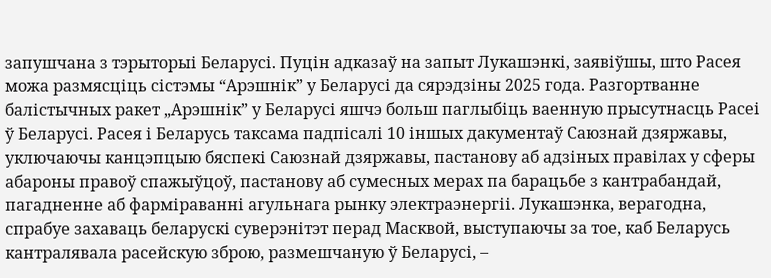запушчана з тэрыторыі Беларусі. Пуцін адказаў на запыт Лукашэнкі, заявіўшы, што Расея можа размясціць сістэмы “Арэшнік” у Беларусі да сярэдзіны 2025 года. Разгортванне балістычных ракет „Арэшнік” у Беларусі яшчэ больш паглыбіць ваенную прысутнасць Расеі ў Беларусі. Расея і Беларусь таксама падпісалі 10 іншых дакументаў Саюзнай дзяржавы, уключаючы канцэпцыю бяспекі Саюзнай дзяржавы, пастанову аб адзіных правілах у сферы абароны правоў спажыўцоў, пастанову аб сумесных мерах па барацьбе з кантрабандай, пагадненне аб фарміраванні агульнага рынку электраэнергіі. Лукашэнка, верагодна, спрабуе захаваць беларускі суверэнітэт перад Масквой, выступаючы за тое, каб Беларусь кантралявала расейскую зброю, размешчаную ў Беларусі, –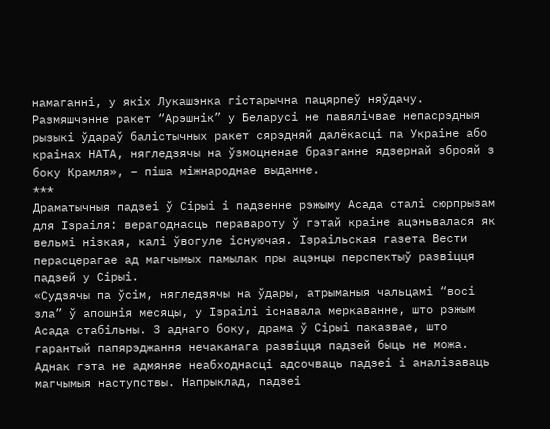намаганні, у якіх Лукашэнка гістарычна пацярпеў няўдачу. Размяшчэнне ракет “Арэшнік” у Беларусі не павялічвае непасрэдныя рызыкі ўдараў балістычных ракет сярэдняй далёкасці па Украіне або краінах НАТА, нягледзячы на ўзмоцненае бразганне ядзернай зброяй з боку Крамля», – піша міжнароднае выданне.
***
Драматычныя падзеі ў Сірыі і падзенне рэжыму Асада сталі сюрпрызам для Ізраіля: верагоднасць перавароту ў гэтай краіне ацэньвалася як вельмі нізкая, калі ўвогуле існуючая. Ізраільская газета Вести перасцерагае ад магчымых памылак пры ацэнцы перспектыў развіцця падзей у Сірыі.
«Судзячы па ўсім, нягледзячы на ўдары, атрыманыя чальцамі “восі зла” ў апошнія месяцы, у Ізраілі існавала меркаванне, што рэжым Асада стабільны. З аднаго боку, драма ў Сірыі паказвае, што гарантый папярэджання нечаканага развіцця падзей быць не можа. Аднак гэта не адмяняе неабходнасці адсочваць падзеі і аналізаваць магчымыя наступствы. Напрыклад, падзеі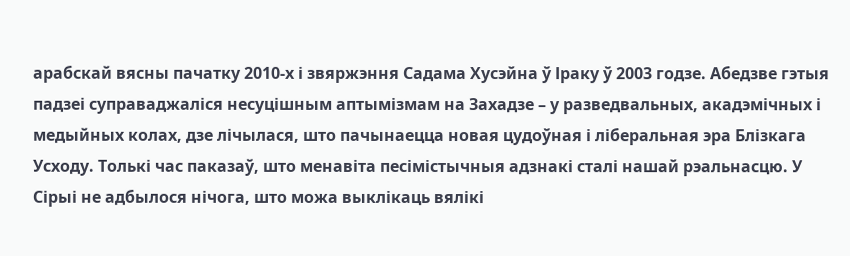арабскай вясны пачатку 2010-х і звяржэння Садама Хусэйна ў Іраку ў 2003 годзе. Абедзве гэтыя падзеі суправаджаліся несуцішным аптымізмам на Захадзе – у разведвальных, акадэмічных і медыйных колах, дзе лічылася, што пачынаецца новая цудоўная і ліберальная эра Блізкага Усходу. Толькі час паказаў, што менавіта песімістычныя адзнакі сталі нашай рэальнасцю. У Сірыі не адбылося нічога, што можа выклікаць вялікі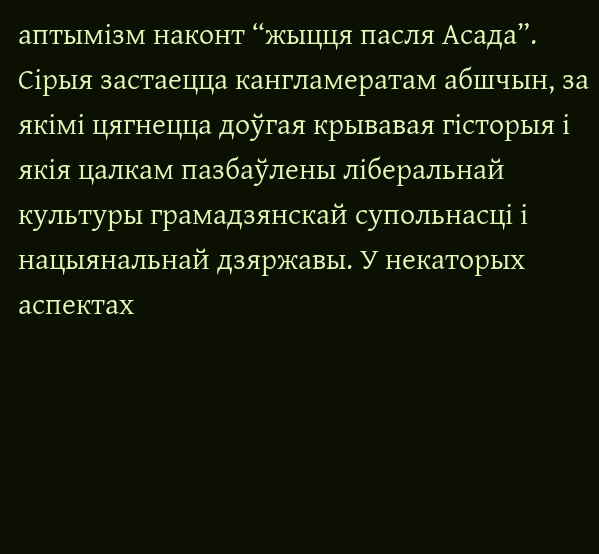аптымізм наконт “жыцця пасля Асада”. Сірыя застаецца кангламератам абшчын, за якімі цягнецца доўгая крывавая гісторыя і якія цалкам пазбаўлены ліберальнай культуры грамадзянскай супольнасці і нацыянальнай дзяржавы. У некаторых аспектах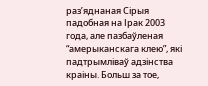раз’яднаная Сірыя падобная на Ірак 2003 года, але пазбаўленая “амерыканскага клею”, які падтрымліваў адзінства краіны. Больш за тое,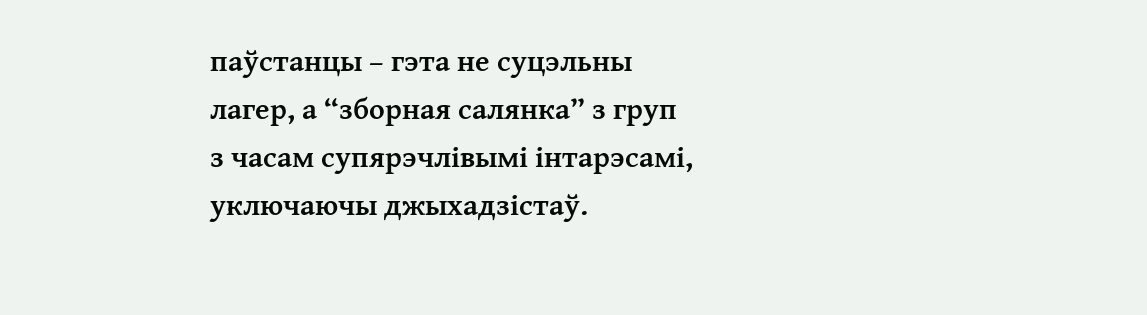паўстанцы – гэта не суцэльны лагер, а “зборная салянка” з груп з часам супярэчлівымі інтарэсамі, уключаючы джыхадзістаў.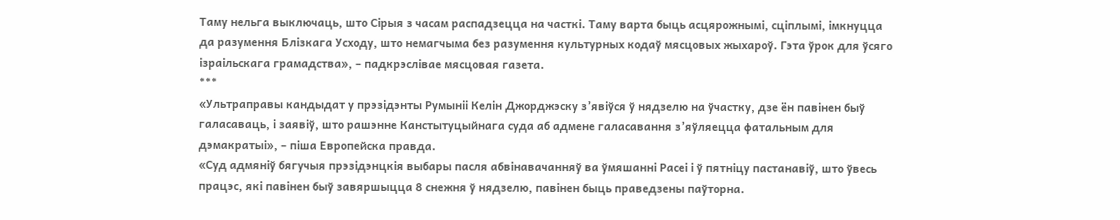Таму нельга выключаць, што Сірыя з часам распадзецца на часткі. Таму варта быць асцярожнымі, сціплымі, імкнуцца да разумення Блізкага Усходу, што немагчыма без разумення культурных кодаў мясцовых жыхароў. Гэта ўрок для ўсяго ізраільскага грамадства», – падкрэслівае мясцовая газета.
***
«Ультраправы кандыдат у прэзідэнты Румыніі Келін Джорджэску з’явіўся ў нядзелю на ўчастку, дзе ён павінен быў галасаваць, і заявіў, што рашэнне Канстытуцыйнага суда аб адмене галасавання з’яўляецца фатальным для дэмакратыі», – піша Европейска правда.
«Суд адмяніў бягучыя прэзідэнцкія выбары пасля абвінавачанняў ва ўмяшанні Расеі і ў пятніцу пастанавіў, што ўвесь працэс, які павінен быў завяршыцца 8 снежня ў нядзелю, павінен быць праведзены паўторна.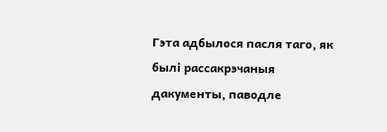Гэта адбылося пасля таго, як былі рассакрэчаныя дакументы, паводле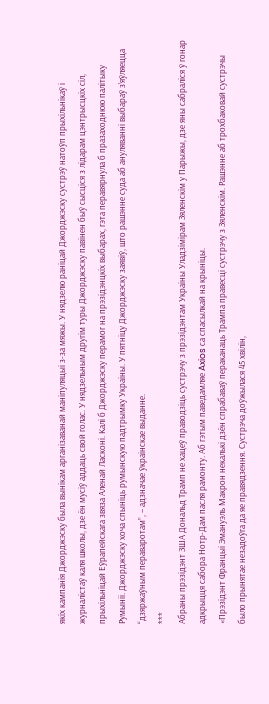якіх кампанія Джорджэску была вынікам арганізаванай маніпуляцыі з-за мяжы. У нядзелю раніцай Джорджэску сустрэў натоўп прыхільнікаў і журналістаў каля школы, дзе ён мусіў аддаць свой голас. У нядзельным другім туры Джорджэску павінен быў сысціся з лідарам цэнтрысцкіх сіл, прыхільніцай Еўрапейскага звяза Аленай Ласконі. Калі б Джорджэску перамог на прэзідэнцкіх выбарах, гэта перавярнула б празаходнюю палітыку Румыніі. Джорджэску хоча спыніць румынскую падтрымку Украіны. У пятніцу Джорджэску заявіў, што рашэнне суда аб ануляванні выбараў з’яўляецца “дзяржаўным пераваротам”, – адзначае ўкраінскае выданне.
***
Абраны прэзідэнт ЗША Дональд Трамп не хацеў праводзіць сустрэчу з прэзідэнтам Украіны Уладзімірам Зяленскім у Парыжы, дзе яны сабраліся ў гонар адкрыцця сабора Нотр-Дам пасля рамонту. Аб гэтым паведамляе Axios са спасылкай на крыніцы.
«Прэзідэнт Францыі Эмануэль Макрон некалькі дзён спрабаваў пераканаць Трампа правесці сустрэчу з Зяленскім. Рашэнне аб трохбаковай сустрэчы было прынятае незадоўга да яе правядзення. Сустрэча доўжылася 45 хвілін,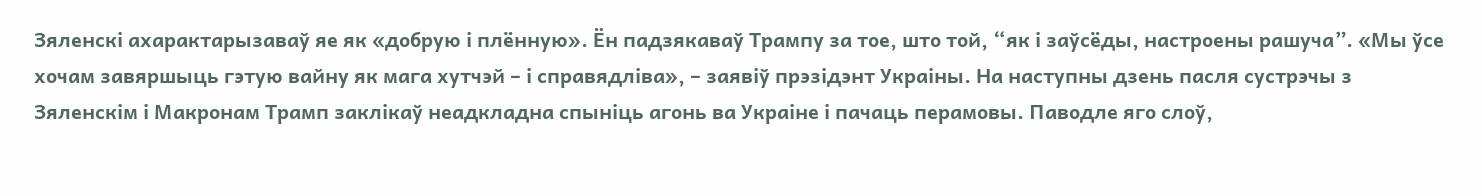Зяленскі ахарактарызаваў яе як «добрую і плённую». Ён падзякаваў Трампу за тое, што той, “як і заўсёды, настроены рашуча”. «Мы ўсе хочам завяршыць гэтую вайну як мага хутчэй – і справядліва», – заявіў прэзідэнт Украіны. На наступны дзень пасля сустрэчы з Зяленскім і Макронам Трамп заклікаў неадкладна спыніць агонь ва Украіне і пачаць перамовы. Паводле яго слоў,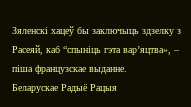Зяленскі хацеў бы заключыць здзелку з Расеяй, каб “спыніць гэта вар’яцтва», – піша французскае выданне.
Беларускае Радыё Рацыя